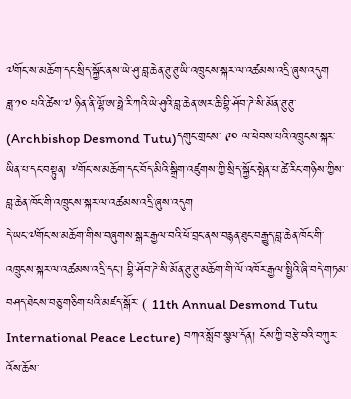༧གོང་ས་མཆོག་དང་སྲིད་སྐྱོང་ནས་ཡེ་ཤུ་བླ་ཆེན་ཊུ་ཊུ་ཡི་འཁྲུངས་སྐར་ལ་འཚམས་འདྲི་ཞུས་འདུག
ཟླ་༡༠ པའི་ཚེས་༧ ཉིན་ནི་ལྷོ་ཨ་ཧྥེ་རི་ཀའི་ཡེ་ཤུའི་བླ་ཆེན་ཨར་ཆི་བྷི་ཤོབ་ཌེ་སི་མོན་ཊུ་ཊུ་ (Archbishop Desmond Tutu)དགུང་གྲངས་ ༩༠ ལ་ཕེབས་པའི་འཁྲུངས་སྐར་ཡིན་པ་དང་བསྟུན། ༸གོང་ས་མཆོག་དང་བོད་མིའི་སྒྲིག་འཛུགས་ཀྱི་སྲིད་སྐྱོང་སྤེན་པ་ཚེ་རིང་གཉིས་ཀྱིས་བླ་ཆེན་ཁོང་གི་འཁྲུངས་སྐར་ལ་འཚམས་འདྲི་ཞུས་འདུག
དེ་ཡང་༧གོང་ས་མཆོག་གིས་བཞུགས་སྒར་རྒྱལ་བའི་ཕོ་བྲང་ནས་བརྙན་ཐུང་བརྒྱུད་བླ་ཆེན་ཁོང་གི་འཁྲུངས་སྐར་ལ་འཚམས་འདྲི་དང་། བྷི་ཤོབ་ཌེ་སི་མོན་ཊུ་ཊུ་མཆོག་གི་ལོ་འཁོར་རྒྱལ་སྤྱིའི་ཞི་བདེ་གཏམ་བཤད་ཐེངས་བཅུ་གཅིག་པའི་མཛད་སྒོར་ ( 11th Annual Desmond Tutu International Peace Lecture) བཀའ་སློབ་སྩལ་དོན། ངོས་ཀྱི་བརྩེ་བའི་བཀུར་འོས་ཆོས་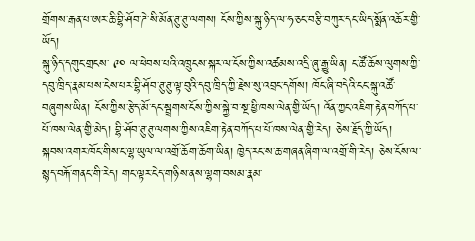གྲོགས་རྒན་པ་ཨར་ཆི་བྷི་ཤོབ་ཌེ་སི་མོན་ཊུ་ཊུ་ལགས། ངོས་ཀྱིས་སྐུ་ཉིད་ལ་ཧ་ཅང་བརྩི་བཀུར་དང་ཡིད་སྨོན་འཆོར་གྱི་ཡོད།
སྐུ་ཉིད་དགུང་གྲངས་ ༩༠ ལ་ཕེབས་པའི་འཁྲུངས་སྐར་ལ་ངོས་ཀྱིས་འཚམས་འདྲི་ཞུ་རྒྱུ་ཡིན། ང་ཚོ་ཆོས་ལུགས་ཀྱི་དབུ་ཁྲིད་རྣམ་པས་ངེས་པར་བྷི་ཤོབ་ཊུ་ཊུ་ལྟ་བུའི་དབུ་ཁྲིད་ཀྱི་རྗེས་སུ་འབྲང་དགོས། ཁོང་ཞི་བདེའི་ངང་སྐུ་འཚོ་བཞུགས་ཡིན། ངོས་ཀྱིས་རྩེད་མོ་དང་སྦྲགས་ངོས་ཀྱིས་སྐྱེ་བ་སྔ་ཕྱི་ཁས་ལེན་གྱི་ཡོད། འོན་ཀྱང་འཇིག་རྟེན་བཀོད་པ་པོ་ཁས་ལེན་གྱི་མེད། བྷི་ཤོབ་ཊུ་ཊུ་ལགས་ཀྱིས་འཇིག་རྟེན་བཀོད་པ་པོ་ཁས་ལེན་གྱི་རེད། ཅེས་རྗོད་ཀྱི་ཡོད།
སྐབས་འགར་ཁོང་གིས་ང་ལྷ་ཡུལ་ལ་འགྲོ་ཆོག་ཆོག་ཡིན། ཁྱེད་རང་ས་ཆ་གཞན་ཞིག་ལ་འགྲོ་གི་རེད། ཅེས་ངོས་ལ་སྙད་བརྐོ་གནང་གི་རེད། གང་ལྟར་ངེད་གཉིས་ནས་ལྷག་བསམ་རྣམ་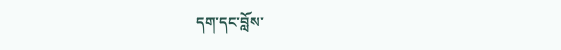དག་དང་བློས་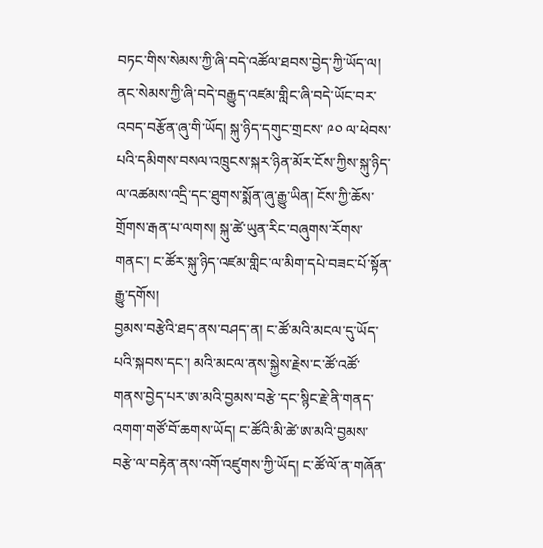བཏང་གིས་སེམས་ཀྱི་ཞི་བདེ་འཚོལ་ཐབས་བྱེད་ཀྱི་ཡོད་ལ། ནང་སེམས་ཀྱི་ཞི་བདེ་བརྒྱུད་འཛམ་གླིང་ཞི་བདེ་ཡོང་བར་འབད་བརྩོན་ཞུ་གི་ཡོད། སྐུ་ཉིད་དགུང་གྲངས་ ༩༠ ལ་ཕེབས་པའི་དམིགས་བསལ་འཁྲུངས་སྐར་ཉིན་མོར་ངོས་ཀྱིས་སྐུ་ཉིད་ལ་འཚམས་འདྲི་དང་ཐུགས་སྨོན་ཞུ་རྒྱུ་ཡིན། ངོས་ཀྱི་ཆོས་གྲོགས་རྒན་པ་ལགས། སྐུ་ཚེ་ཡུན་རིང་བཞུགས་རོགས་གནང་། ང་ཚོར་སྐུ་ཉིད་འཛམ་གླིང་ལ་མིག་དཔེ་བཟང་པོ་སྟོན་རྒྱུ་དགོས།
བྱམས་བརྩེའི་ཐད་ནས་བཤད་ན། ང་ཚོ་མའི་མངལ་དུ་ཡོད་པའི་སྐབས་དང་། མའི་མངལ་ནས་སྐྱེས་རྗེས་ང་ཚོ་འཚོ་གནས་བྱེད་པར་ཨ་མའི་བྱམས་བརྩེ་དང་སྙིང་རྗེ་ནི་གནད་འགག་གཙོ་བོ་ཆགས་ཡོད། ང་ཚོའི་མི་ཚེ་ཨ་མའི་བྱམས་བརྩེ་ལ་བརྟེན་ནས་འགོ་འཛུགས་ཀྱི་ཡོད། ང་ཚོ་ལོ་ན་གཞོན་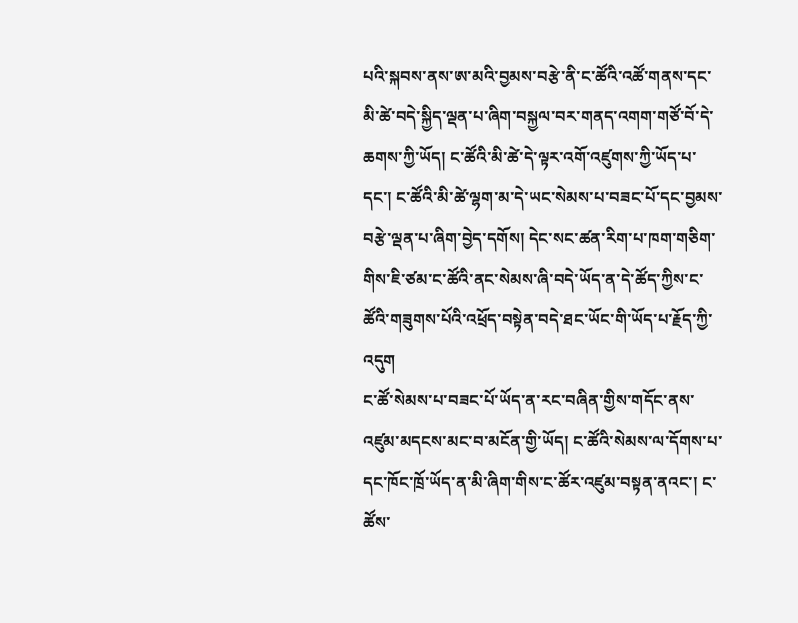པའི་སྐབས་ནས་ཨ་མའི་བྱམས་བརྩེ་ནི་ང་ཚོའི་འཚོ་གནས་དང་མི་ཚེ་བདེ་སྐྱིད་ལྡན་པ་ཞིག་བསྐྱལ་བར་གནད་འགག་གཙོ་བོ་དེ་ཆགས་ཀྱི་ཡོད། ང་ཚོའི་མི་ཚེ་དེ་ལྟར་འགོ་འཛུགས་ཀྱི་ཡོད་པ་དང་། ང་ཚོའི་མི་ཚེ་ལྷག་མ་དེ་ཡང་སེམས་པ་བཟང་པོ་དང་བྱམས་བརྩེ་ལྡན་པ་ཞིག་བྱེད་དགོས། དེང་སང་ཚན་རིག་པ་ཁག་གཅིག་གིས་ཇི་ཙམ་ང་ཚོའི་ནང་སེམས་ཞི་བདེ་ཡོད་ན་དེ་ཚོད་ཀྱིས་ང་ཚོའི་གཟུགས་པོའི་འཕྲོད་བསྟེན་བདེ་ཐང་ཡོང་གི་ཡོད་པ་རྗོད་ཀྱི་འདུག
ང་ཚོ་སེམས་པ་བཟང་པོ་ཡོད་ན་རང་བཞིན་གྱིས་གདོང་ནས་འཛུམ་མདངས་མང་བ་མངོན་གྱི་ཡོད། ང་ཚོའི་སེམས་ལ་དོགས་པ་དང་ཁོང་ཁྲོ་ཡོད་ན་མི་ཞིག་གིས་ང་ཚོར་འཛུམ་བསྟན་ནའང་། ང་ཚོས་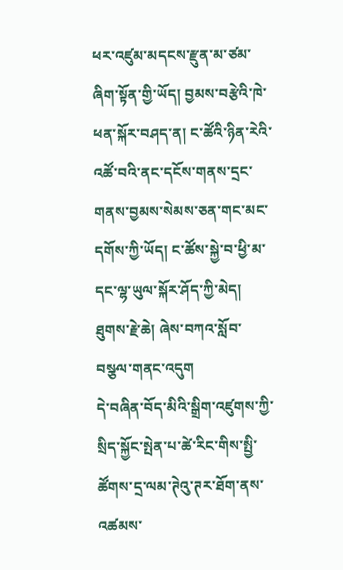ཕར་འཛུམ་མདངས་རྫུན་མ་ཙམ་ཞིག་སྟོན་གྱི་ཡོད། བྱམས་བརྩེའི་ཁེ་ཕན་སྐོར་བཤད་ན། ང་ཚོའི་ཉིན་རེའི་འཚོ་བའི་ནང་དངོས་གནས་དྲང་གནས་བྱམས་སེམས་ཅན་གང་མང་དགོས་ཀྱི་ཡོད། ང་ཚོས་སྐྱེ་བ་ཕྱི་མ་དང་ལྷ་ཡུལ་སྐོར་ཤོད་ཀྱི་མེད།  ཐུགས་རྗེ་ཆེ། ཞེས་བཀའ་སློབ་བསྩལ་གནང་འདུག
དེ་བཞིན་བོད་མིའི་སྒྲིག་འཛུགས་ཀྱི་སྲིད་སྐྱོང་སྤེན་པ་ཚེ་རིང་གིས་སྤྱི་ཚོགས་དྲ་ལམ་ཊེའུ་ཊར་ཐོག་ནས་འཚམས་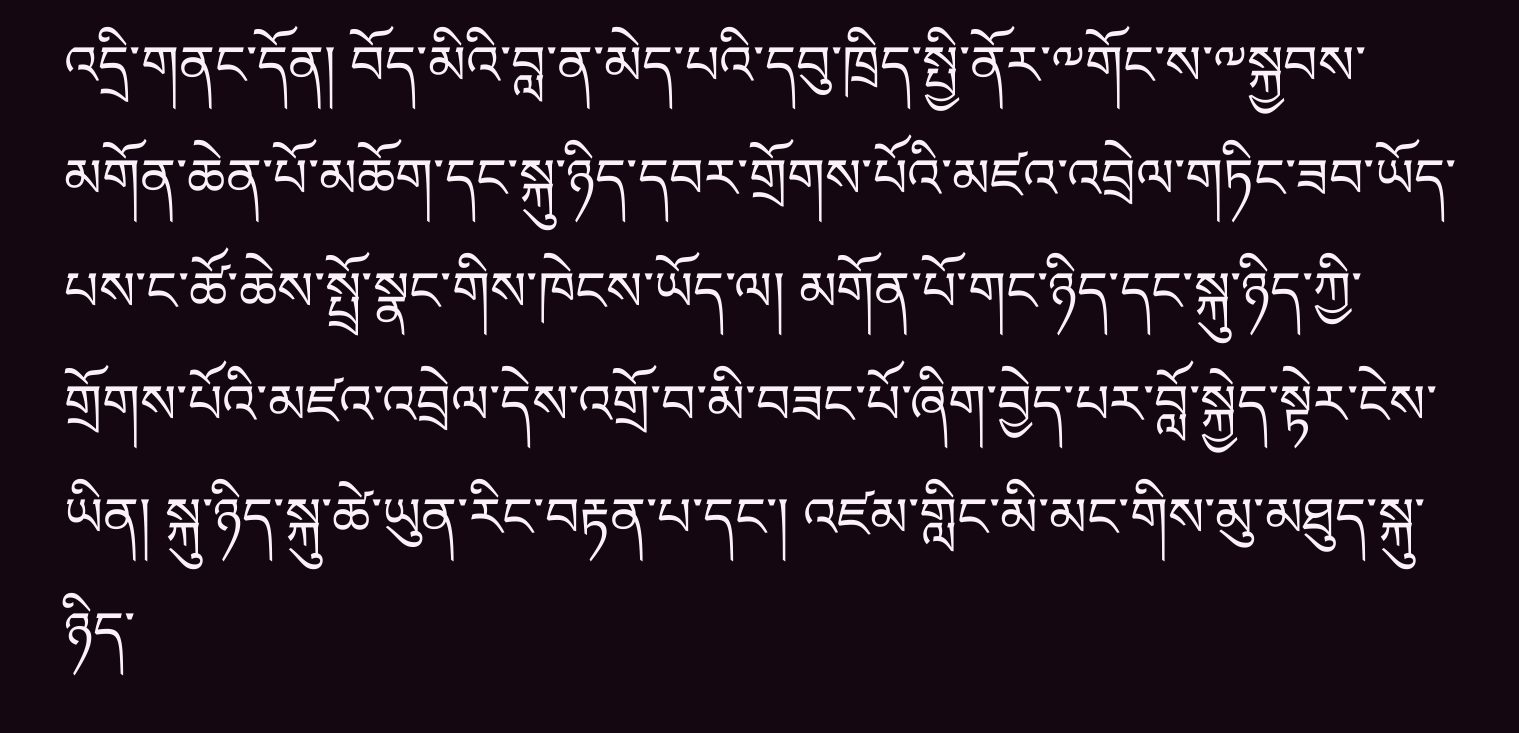འདྲི་གནང་དོན། བོད་མིའི་བླ་ན་མེད་པའི་དབུ་ཁྲིད་སྤྱི་ནོར་༸གོང་ས་༸སྐྱབས་མགོན་ཆེན་པོ་མཆོག་དང་སྐུ་ཉིད་དབར་གྲོགས་པོའི་མཛའ་འབྲེལ་གཏིང་ཟབ་ཡོད་པས་ང་ཚོ་ཆེས་སྤྲོ་སྣང་གིས་ཁེངས་ཡོད་ལ། མགོན་པོ་གང་ཉིད་དང་སྐུ་ཉིད་ཀྱི་གྲོགས་པོའི་མཛའ་འབྲེལ་དེས་འགྲོ་བ་མི་བཟང་པོ་ཞིག་བྱེད་པར་བློ་སྐྱེད་སྟེར་ངེས་ཡིན། སྐུ་ཉིད་སྐུ་ཚེ་ཡུན་རིང་བརྟན་པ་དང་། འཛམ་གླིང་མི་མང་གིས་མུ་མཐུད་སྐུ་ཉིད་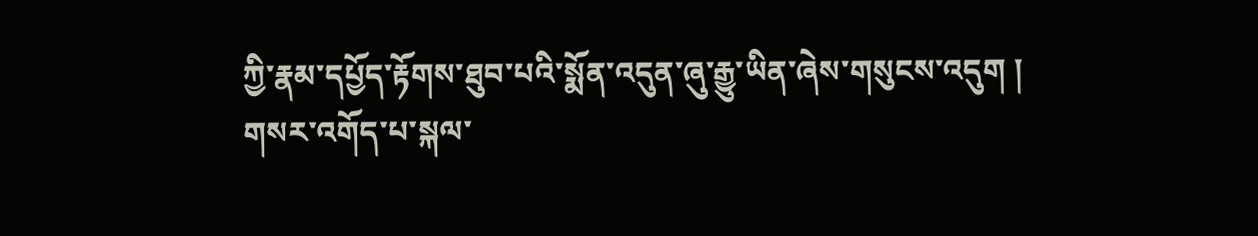ཀྱི་རྣམ་དཔྱོད་རྟོགས་ཐུབ་པའི་སྨོན་འདུན་ཞུ་རྒྱུ་ཡིན་ཞེས་གསུངས་འདུག །
གསར་འགོད་པ་སྐལ་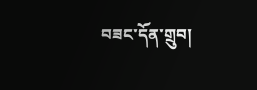བཟང་དོན་གྲུབ།